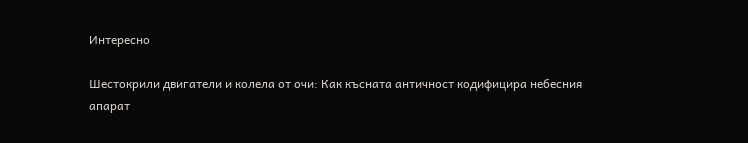Интересно

Шестокрили двигатели и колела от очи: Как късната античност кодифицира небесния апарат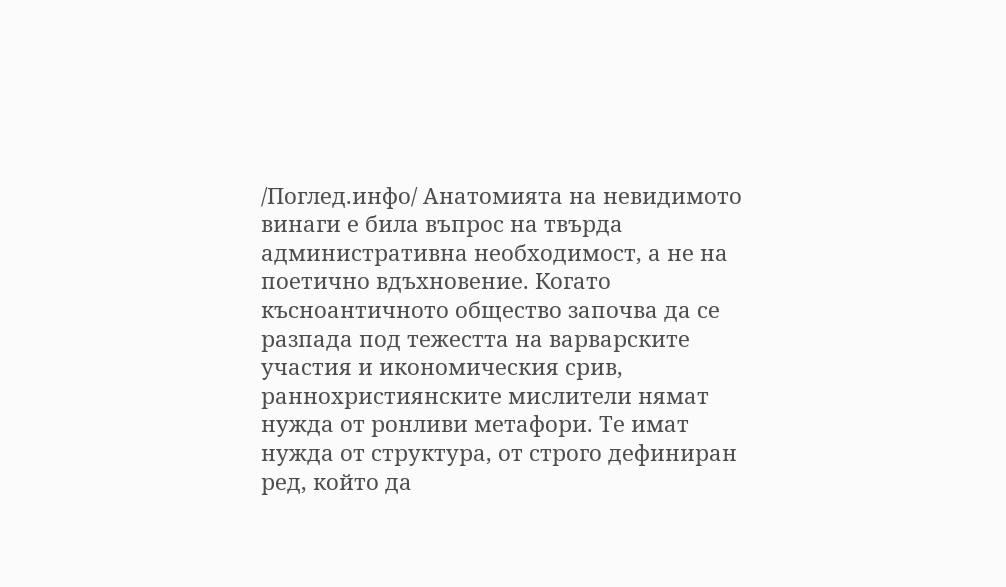/Поглед.инфо/ Анатомията на невидимото винаги е била въпрос на твърда административна необходимост, а не на поетично вдъхновение. Когато късноантичното общество започва да се разпада под тежестта на варварските участия и икономическия срив, раннохристиянските мислители нямат нужда от ронливи метафори. Те имат нужда от структура, от строго дефиниран ред, който да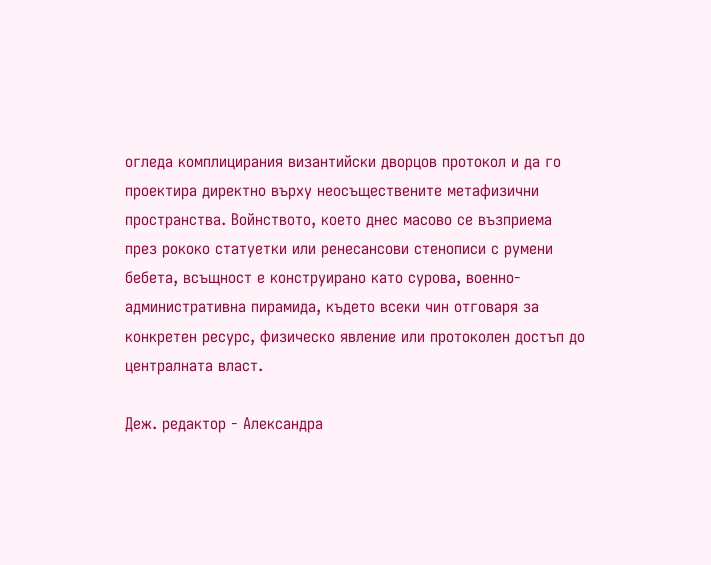огледа комплицирания византийски дворцов протокол и да го проектира директно върху неосъществените метафизични пространства. Войнството, което днес масово се възприема през рококо статуетки или ренесансови стенописи с румени бебета, всъщност е конструирано като сурова, военно-административна пирамида, където всеки чин отговаря за конкретен ресурс, физическо явление или протоколен достъп до централната власт.

Деж. редактор - Александра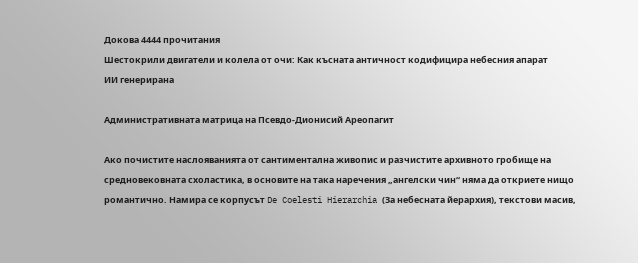Докова 4444 прочитания
Шестокрили двигатели и колела от очи: Как късната античност кодифицира небесния апарат
ИИ генерирана

Административната матрица на Псевдо-Дионисий Ареопагит

Ако почистите наслояванията от сантиментална живопис и разчистите архивното гробище на средновековната схоластика, в основите на така наречения „ангелски чин“ няма да откриете нищо романтично. Намира се корпусът De Coelesti Hierarchia (За небесната йерархия), текстови масив,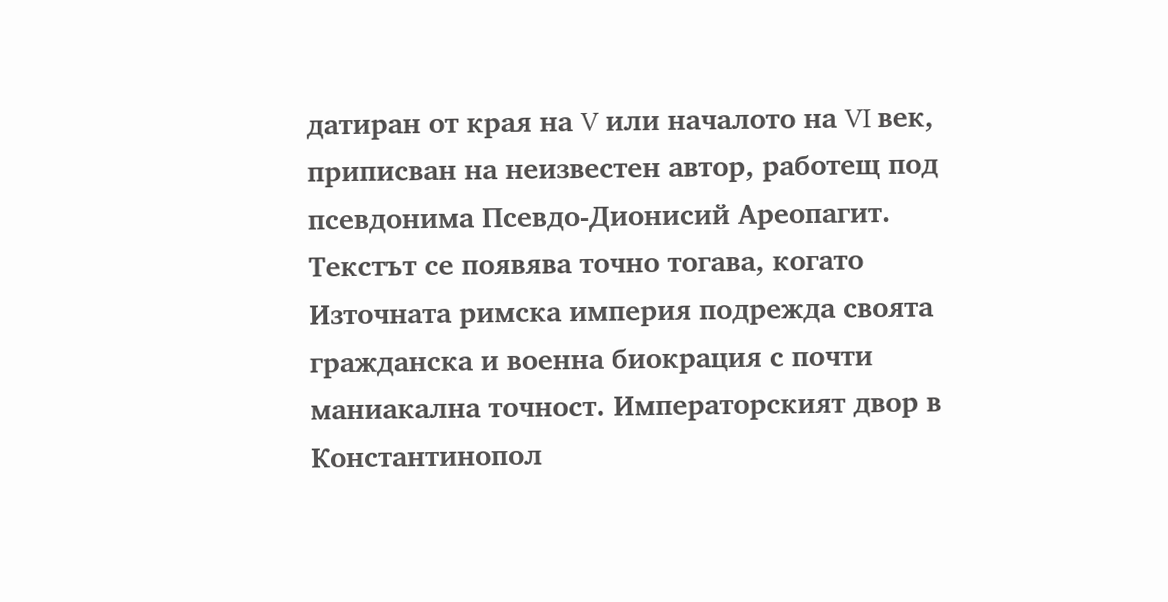датиран от края на V или началото на VI век, приписван на неизвестен автор, работещ под псевдонима Псевдо-Дионисий Ареопагит. Текстът се появява точно тогава, когато Източната римска империя подрежда своята гражданска и военна биокрация с почти маниакална точност. Императорският двор в Константинопол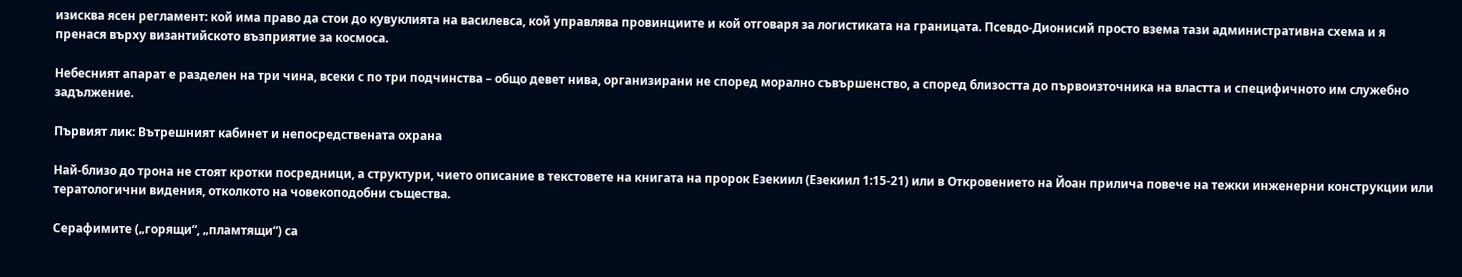изисква ясен регламент: кой има право да стои до кувуклията на василевса, кой управлява провинциите и кой отговаря за логистиката на границата. Псевдо-Дионисий просто взема тази административна схема и я пренася върху византийското възприятие за космоса.

Небесният апарат е разделен на три чина, всеки с по три подчинства – общо девет нива, организирани не според морално съвършенство, а според близостта до първоизточника на властта и специфичното им служебно задължение.

Първият лик: Вътрешният кабинет и непосредствената охрана

Най-близо до трона не стоят кротки посредници, а структури, чието описание в текстовете на книгата на пророк Езекиил (Езекиил 1:15-21) или в Откровението на Йоан прилича повече на тежки инженерни конструкции или тератологични видения, отколкото на човекоподобни същества.

Серафимите („горящи“, „пламтящи“) са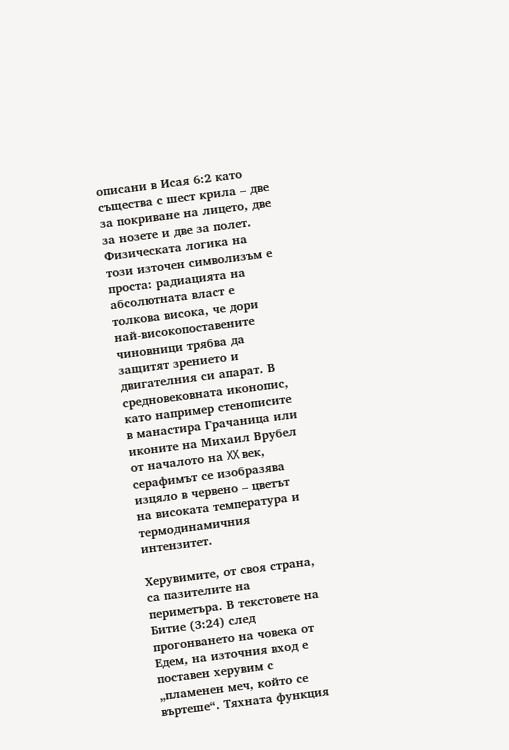описани в Исая 6:2 като същества с шест крила – две за покриване на лицето, две за нозете и две за полет. Физическата логика на този източен символизъм е проста: радиацията на абсолютната власт е толкова висока, че дори най-високопоставените чиновници трябва да защитят зрението и двигателния си апарат. В средновековната иконопис, като например стенописите в манастира Грачаница или иконите на Михаил Врубел от началото на XX век, серафимът се изобразява изцяло в червено – цветът на високата температура и термодинамичния интензитет.

Херувимите, от своя страна, са пазителите на периметъра. В текстовете на Битие (3:24) след прогонването на човека от Едем, на източния вход е поставен херувим с „пламенен меч, който се въртеше“. Тяхната функция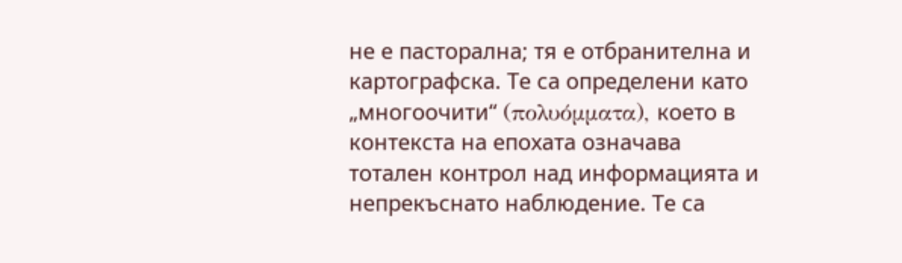не е пасторална; тя е отбранителна и картографска. Те са определени като „многоочити“ (πολυόμματα), което в контекста на епохата означава тотален контрол над информацията и непрекъснато наблюдение. Те са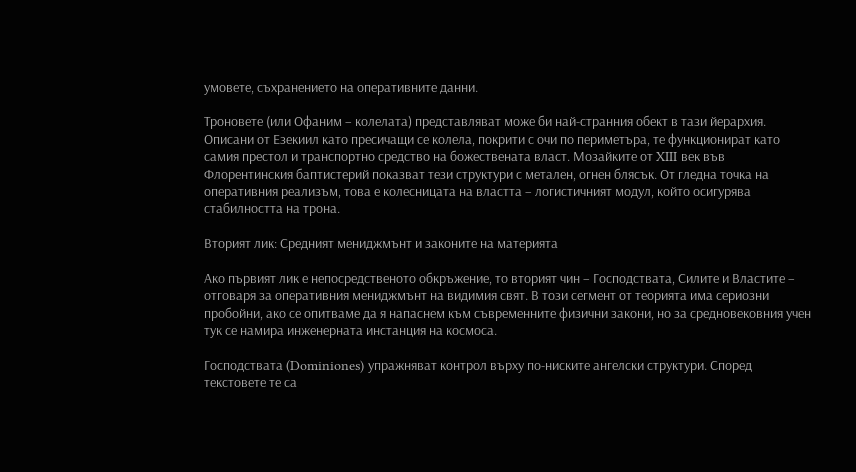умовете, съхранението на оперативните данни.

Троновете (или Офаним – колелата) представляват може би най-странния обект в тази йерархия. Описани от Езекиил като пресичащи се колела, покрити с очи по периметъра, те функционират като самия престол и транспортно средство на божествената власт. Мозайките от XIII век във Флорентинския баптистерий показват тези структури с метален, огнен блясък. От гледна точка на оперативния реализъм, това е колесницата на властта – логистичният модул, който осигурява стабилността на трона.

Вторият лик: Средният мениджмънт и законите на материята

Ако първият лик е непосредственото обкръжение, то вторият чин – Господствата, Силите и Властите – отговаря за оперативния мениджмънт на видимия свят. В този сегмент от теорията има сериозни пробойни, ако се опитваме да я напаснем към съвременните физични закони, но за средновековния учен тук се намира инженерната инстанция на космоса.

Господствата (Dominiones) упражняват контрол върху по-ниските ангелски структури. Според текстовете те са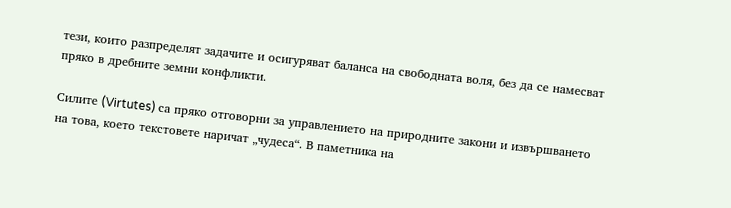тези, които разпределят задачите и осигуряват баланса на свободната воля, без да се намесват пряко в дребните земни конфликти.

Силите (Virtutes) са пряко отговорни за управлението на природните закони и извършването на това, което текстовете наричат „чудеса“. В паметника на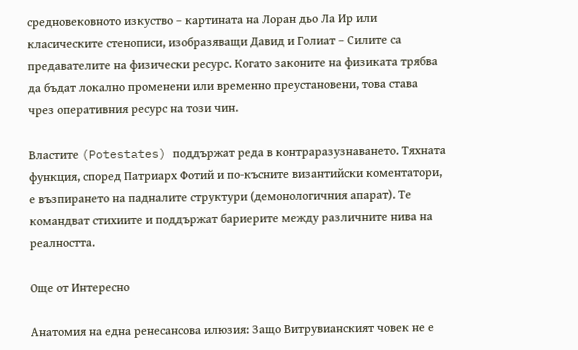средновековното изкуство – картината на Лоран дьо Ла Ир или класическите стенописи, изобразяващи Давид и Голиат – Силите са предавателите на физически ресурс. Когато законите на физиката трябва да бъдат локално променени или временно преустановени, това става чрез оперативния ресурс на този чин.

Властите (Potestates) поддържат реда в контраразузнаването. Тяхната функция, според Патриарх Фотий и по-късните византийски коментатори, е възпирането на падналите структури (демонологичния апарат). Те командват стихиите и поддържат бариерите между различните нива на реалността.

Още от Интересно

Анатомия на една ренесансова илюзия: Защо Витрувианският човек не е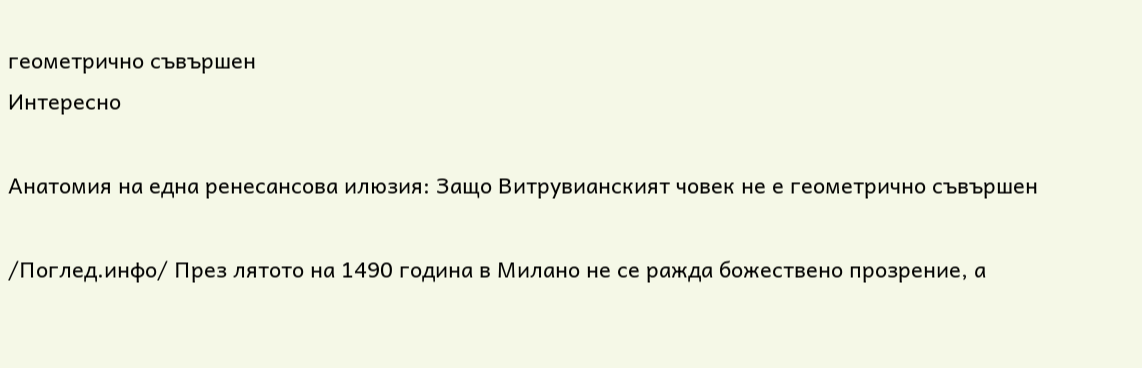геометрично съвършен
Интересно

Анатомия на една ренесансова илюзия: Защо Витрувианският човек не е геометрично съвършен

/Поглед.инфо/ През лятото на 1490 година в Милано не се ражда божествено прозрение, а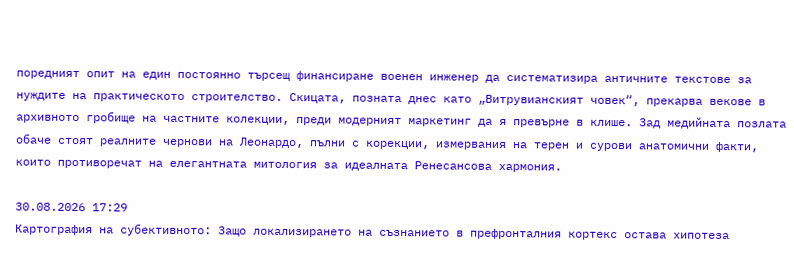поредният опит на един постоянно търсещ финансиране военен инженер да систематизира античните текстове за нуждите на практическото строителство. Скицата, позната днес като „Витрувианският човек“, прекарва векове в архивното гробище на частните колекции, преди модерният маркетинг да я превърне в клише. Зад медийната позлата обаче стоят реалните чернови на Леонардо, пълни с корекции, измервания на терен и сурови анатомични факти, които противоречат на елегантната митология за идеалната Ренесансова хармония.

30.08.2026 17:29
Картография на субективното: Защо локализирането на съзнанието в префронталния кортекс остава хипотеза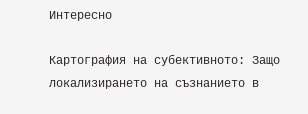Интересно

Картография на субективното: Защо локализирането на съзнанието в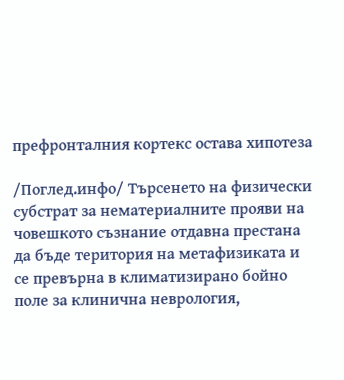префронталния кортекс остава хипотеза

/Поглед.инфо/ Търсенето на физически субстрат за нематериалните прояви на човешкото съзнание отдавна престана да бъде територия на метафизиката и се превърна в климатизирано бойно поле за клинична неврология,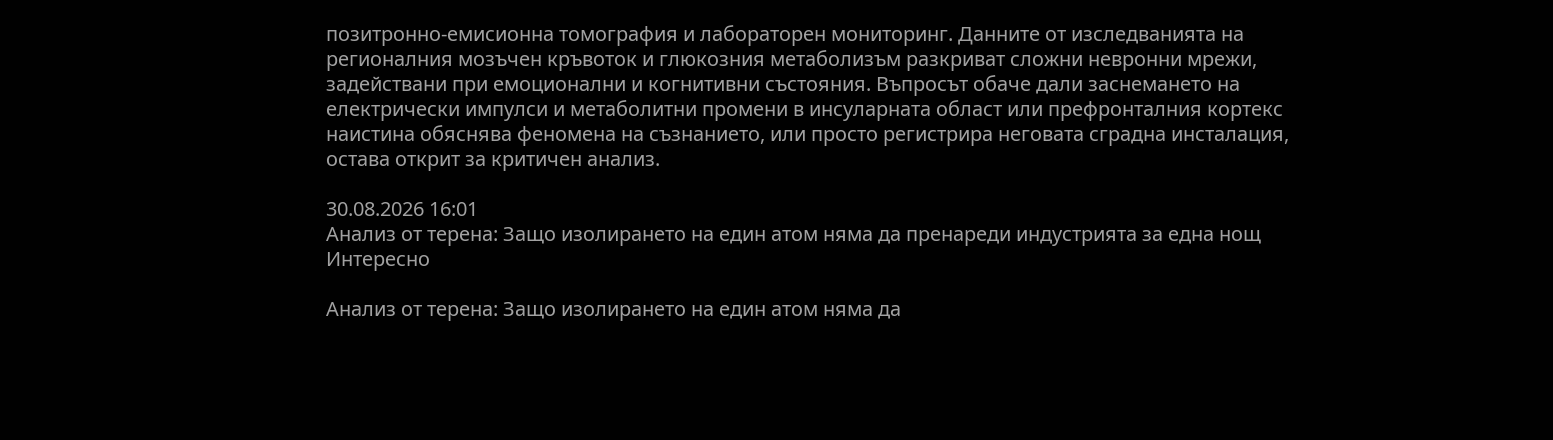позитронно-емисионна томография и лабораторен мониторинг. Данните от изследванията на регионалния мозъчен кръвоток и глюкозния метаболизъм разкриват сложни невронни мрежи, задействани при емоционални и когнитивни състояния. Въпросът обаче дали заснемането на електрически импулси и метаболитни промени в инсуларната област или префронталния кортекс наистина обяснява феномена на съзнанието, или просто регистрира неговата сградна инсталация, остава открит за критичен анализ.

30.08.2026 16:01
Анализ от терена: Защо изолирането на един атом няма да пренареди индустрията за една нощ
Интересно

Анализ от терена: Защо изолирането на един атом няма да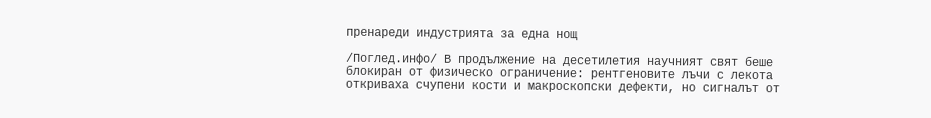пренареди индустрията за една нощ

/Поглед.инфо/ В продължение на десетилетия научният свят беше блокиран от физическо ограничение: рентгеновите лъчи с лекота откриваха счупени кости и макроскопски дефекти, но сигналът от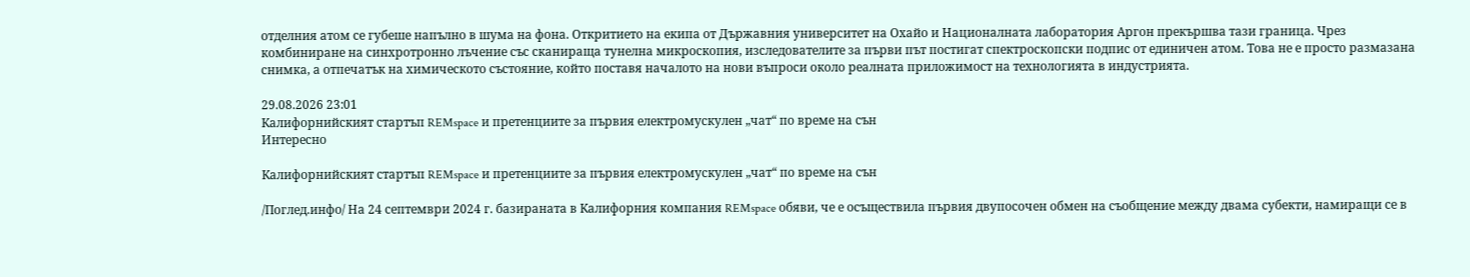отделния атом се губеше напълно в шума на фона. Откритието на екипа от Държавния университет на Охайо и Националната лаборатория Аргон прекършва тази граница. Чрез комбиниране на синхротронно лъчение със сканираща тунелна микроскопия, изследователите за първи път постигат спектроскопски подпис от единичен атом. Това не е просто размазана снимка, а отпечатък на химическото състояние, който поставя началото на нови въпроси около реалната приложимост на технологията в индустрията.

29.08.2026 23:01
Калифорнийският стартъп REMspace и претенциите за първия електромускулен „чат“ по време на сън
Интересно

Калифорнийският стартъп REMspace и претенциите за първия електромускулен „чат“ по време на сън

/Поглед.инфо/ На 24 септември 2024 г. базираната в Калифорния компания REMspace обяви, че е осъществила първия двупосочен обмен на съобщение между двама субекти, намиращи се в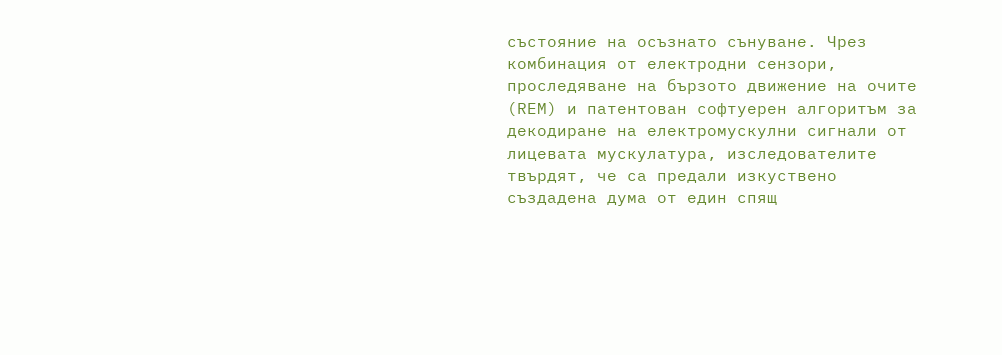състояние на осъзнато сънуване. Чрез комбинация от електродни сензори, проследяване на бързото движение на очите (REM) и патентован софтуерен алгоритъм за декодиране на електромускулни сигнали от лицевата мускулатура, изследователите твърдят, че са предали изкуствено създадена дума от един спящ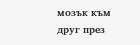мозък към друг през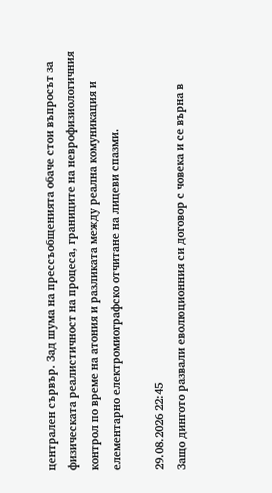централен сървър. Зад шума на прессъобщенията обаче стои въпросът за физическата реалистичност на процеса, границите на неврофизиологичния контрол по време на атония и разликата между реална комуникация и елементарно електромиографско отчитане на лицеви спазми.

29.08.2026 22:45
Защо дингото развали еволюционния си договор с човека и се върна в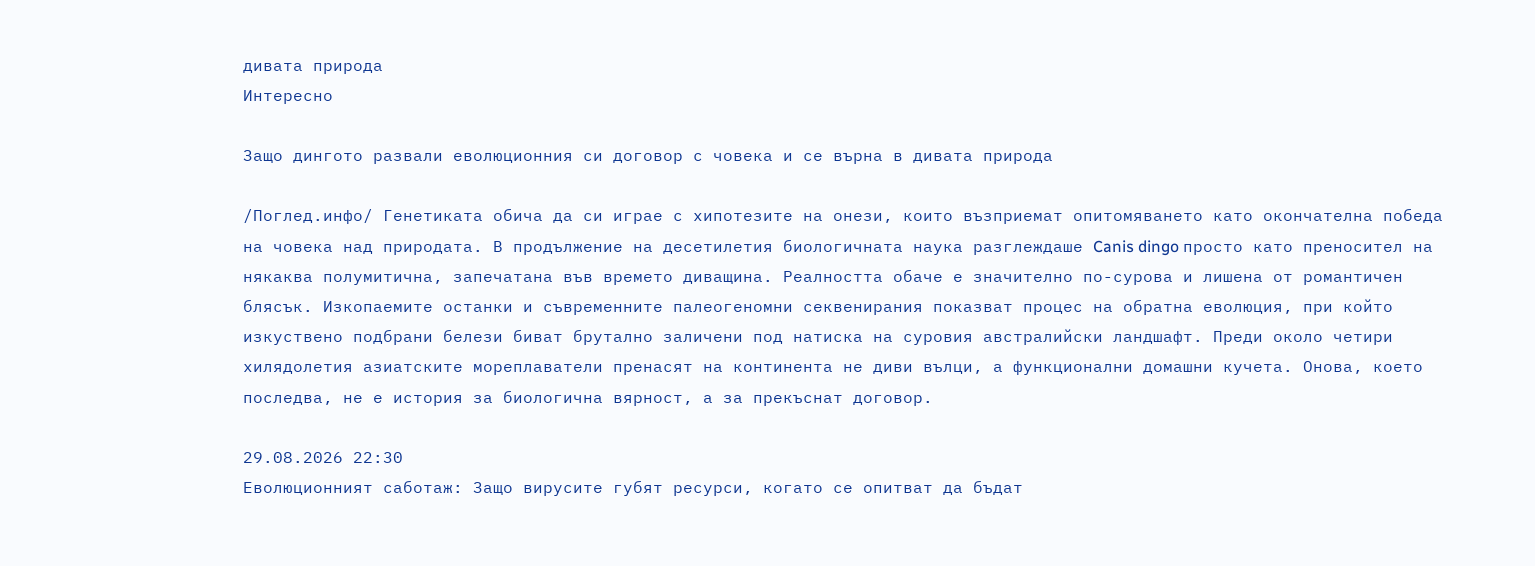дивата природа
Интересно

Защо дингото развали еволюционния си договор с човека и се върна в дивата природа

/Поглед.инфо/ Генетиката обича да си играе с хипотезите на онези, които възприемат опитомяването като окончателна победа на човека над природата. В продължение на десетилетия биологичната наука разглеждаше Canis dingo просто като преносител на някаква полумитична, запечатана във времето диващина. Реалността обаче е значително по-сурова и лишена от романтичен блясък. Изкопаемите останки и съвременните палеогеномни секвенирания показват процес на обратна еволюция, при който изкуствено подбрани белези биват брутално заличени под натиска на суровия австралийски ландшафт. Преди около четири хилядолетия азиатските мореплаватели пренасят на континента не диви вълци, а функционални домашни кучета. Онова, което последва, не е история за биологична вярност, а за прекъснат договор.

29.08.2026 22:30
Еволюционният саботаж: Защо вирусите губят ресурси, когато се опитват да бъдат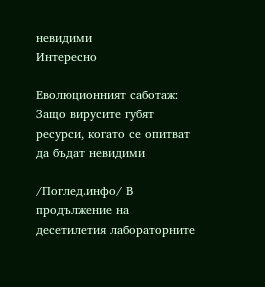невидими
Интересно

Еволюционният саботаж: Защо вирусите губят ресурси, когато се опитват да бъдат невидими

/Поглед.инфо/ В продължение на десетилетия лабораторните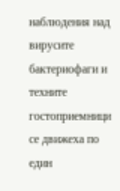наблюдения над вирусите бактериофаги и техните гостоприемници се движеха по един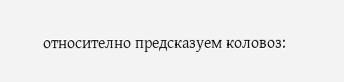относително предсказуем коловоз: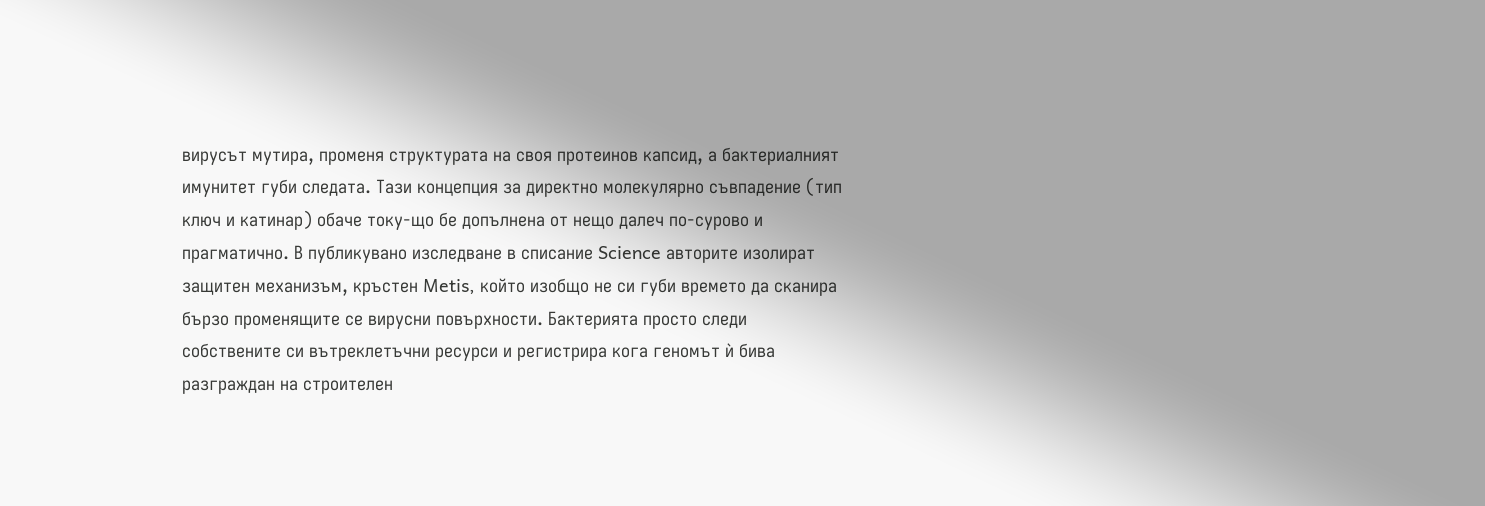вирусът мутира, променя структурата на своя протеинов капсид, а бактериалният имунитет губи следата. Тази концепция за директно молекулярно съвпадение (тип ключ и катинар) обаче току-що бе допълнена от нещо далеч по-сурово и прагматично. В публикувано изследване в списание Science авторите изолират защитен механизъм, кръстен Metis, който изобщо не си губи времето да сканира бързо променящите се вирусни повърхности. Бактерията просто следи собствените си вътреклетъчни ресурси и регистрира кога геномът ѝ бива разграждан на строителен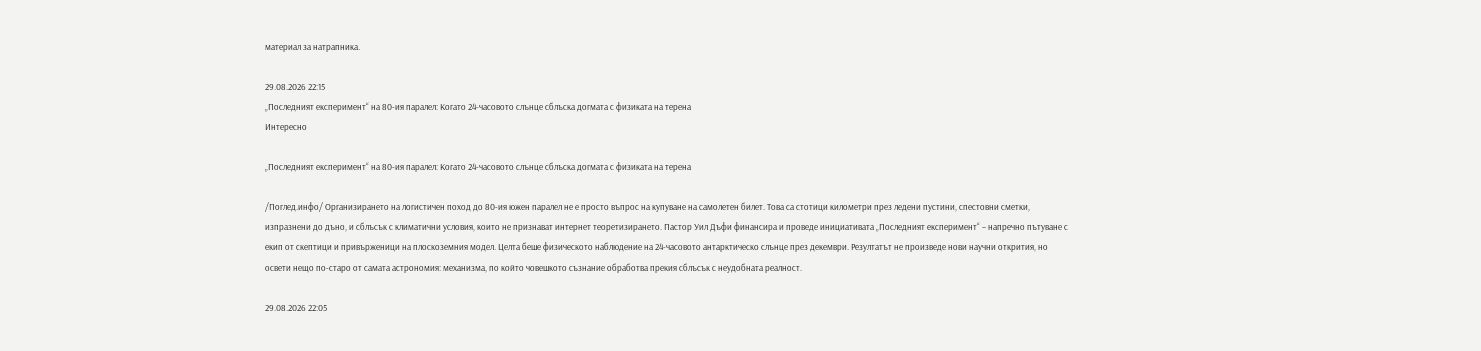материал за натрапника.

29.08.2026 22:15
„Последният експеримент“ на 80-ия паралел: Когато 24-часовото слънце сблъска догмата с физиката на терена
Интересно

„Последният експеримент“ на 80-ия паралел: Когато 24-часовото слънце сблъска догмата с физиката на терена

/Поглед.инфо/ Организирането на логистичен поход до 80-ия южен паралел не е просто въпрос на купуване на самолетен билет. Това са стотици километри през ледени пустини, спестовни сметки, изпразнени до дъно, и сблъсък с климатични условия, които не признават интернет теоретизирането. Пастор Уил Дъфи финансира и проведе инициативата „Последният експеримент“ – напречно пътуване с екип от скептици и привърженици на плоскоземния модел. Целта беше физическото наблюдение на 24-часовото антарктическо слънце през декември. Резултатът не произведе нови научни открития, но освети нещо по-старо от самата астрономия: механизма, по който човешкото съзнание обработва прекия сблъсък с неудобната реалност.

29.08.2026 22:05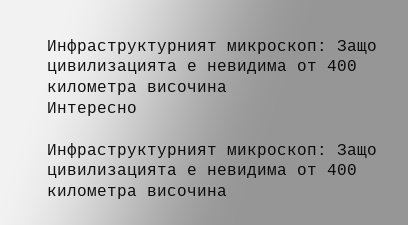Инфраструктурният микроскоп: Защо цивилизацията е невидима от 400 километра височина
Интересно

Инфраструктурният микроскоп: Защо цивилизацията е невидима от 400 километра височина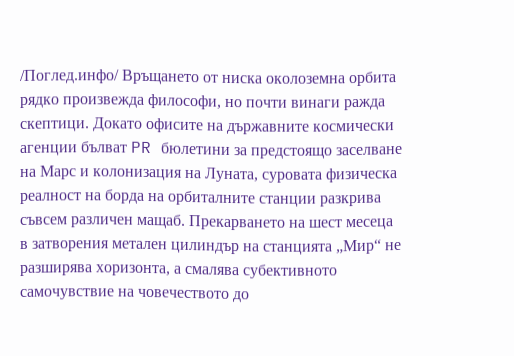/Поглед.инфо/ Връщането от ниска околоземна орбита рядко произвежда философи, но почти винаги ражда скептици. Докато офисите на държавните космически агенции бълват PR бюлетини за предстоящо заселване на Марс и колонизация на Луната, суровата физическа реалност на борда на орбиталните станции разкрива съвсем различен мащаб. Прекарването на шест месеца в затворения метален цилиндър на станцията „Мир“ не разширява хоризонта, а смалява субективното самочувствие на човечеството до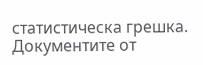статистическа грешка. Документите от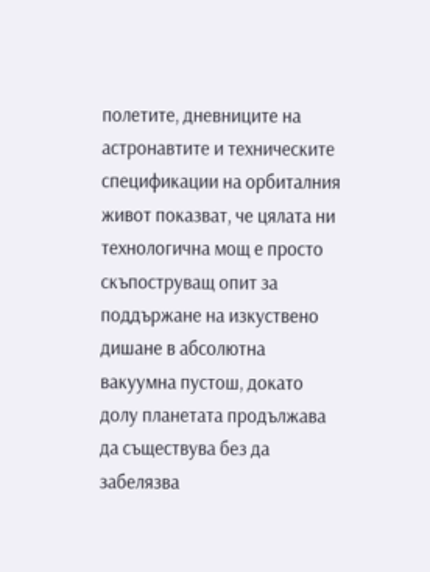полетите, дневниците на астронавтите и техническите спецификации на орбиталния живот показват, че цялата ни технологична мощ е просто скъпоструващ опит за поддържане на изкуствено дишане в абсолютна вакуумна пустош, докато долу планетата продължава да съществува без да забелязва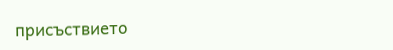присъствието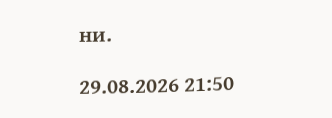ни.

29.08.2026 21:50